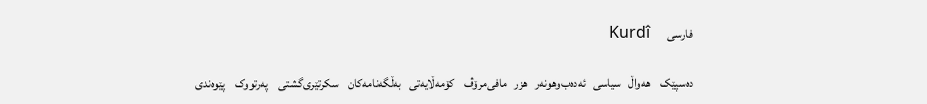فارسی       Kurdî

ده‌سپێک    هه‌واڵ   سیاسی   ئه‌ده‌ب‌وهونه‌ر   هزر   مافی‌مرۆڤ    کۆمه‌ڵایه‌تی   به‌ڵگه‌نامه‌کان    سکرتێری‌گشتی    په‌رتووک    پێوه‌ندی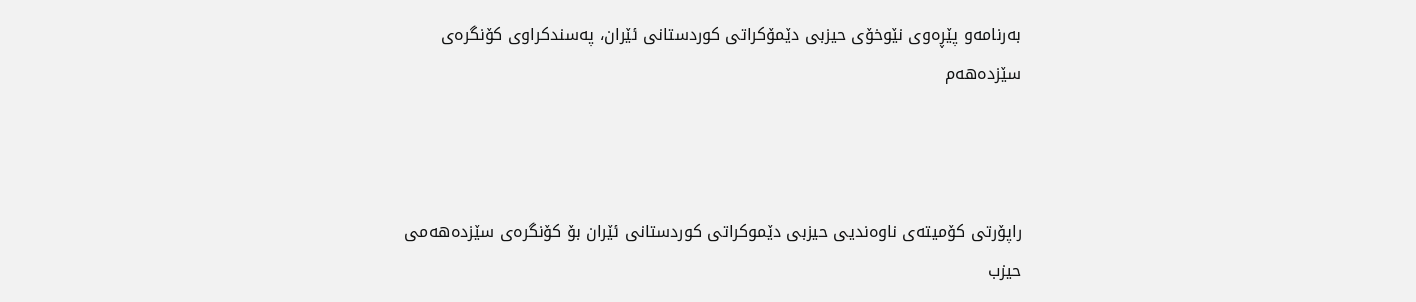به‌رنامه‌‌و پێڕه‌وی‌ نێوخۆی‌ حیزبی‌ دێمۆكراتی‌ كوردستانی‌ ئێران، په‌سندكراوی‌ كۆنگره‌ی‌ سێزده‌هه‌م



راپۆرتی‌ كۆمیته‌ی‌ ناوه‌ندیی‌ حیزبی‌ دێموكراتی‌ كوردستانی‌ ئێران بۆ كۆنگره‌ی‌ سێزده‌هه‌می‌ حیزب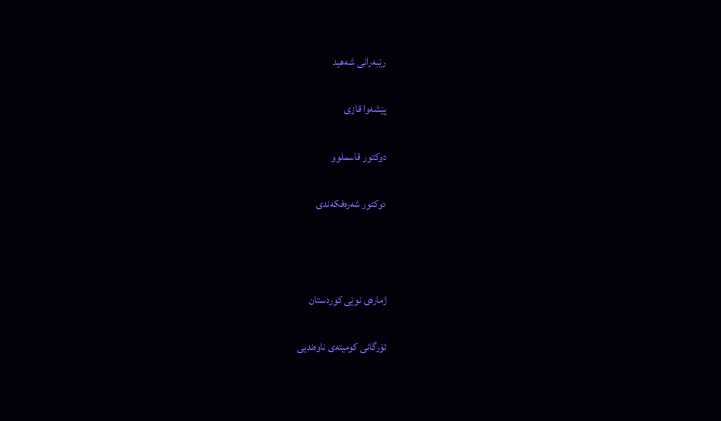رێبه‌رانی شه‌هید

پێشه‌وا قازی‌

دوكتور قاسملوو

دوكتور شه‌ره‌فکه‌ندی



ژماره‌ی نوێی كوردستان

ئۆرگانی كومیته‌ی ناوه‌ندیی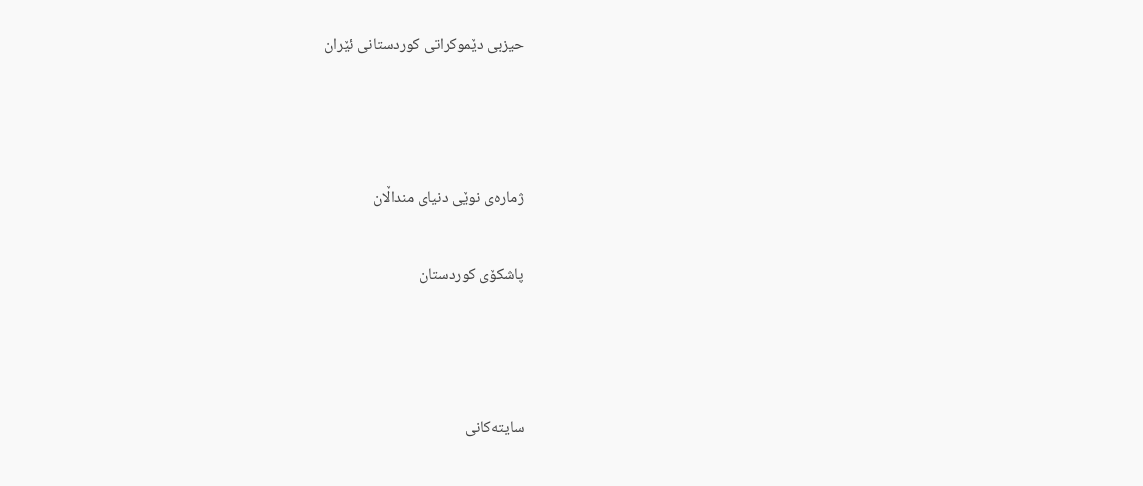حیزبی دێموكراتی كوردستانی ئێران



ژماره‌ی نوێی دنیای منداڵان

پاشكۆی كوردستان



سایته‌کانی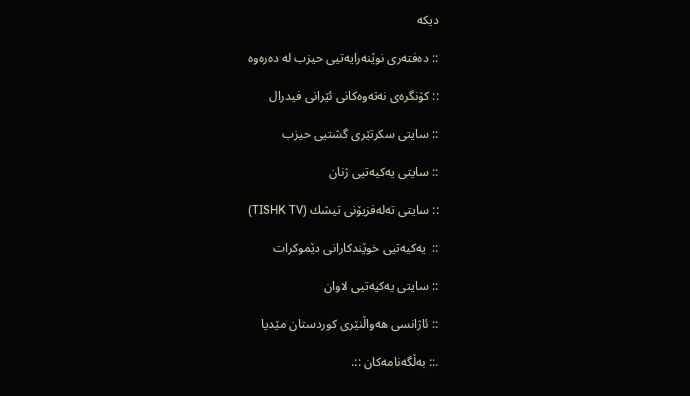دیکه

:: ده‌فته‌ری نوێنه‌رایه‌تیی حیزب له ده‌ره‌وه

:: كۆنگره‌ی‌ نه‌ته‌وه‌كانی‌ ئێرانی‌ فیدرال

:: سایتی سکرتێری گشتیی حیزب

:: سایتی یه‌كیه‌تیی ژنان

:: سایتی ته‌له‌فزیۆنی‌ تیشك (TISHK TV)

::  یه‌كیه‌تیی‌ خوێندكارانی‌ دێموكرات

:: سایتی یه‌کیه‌تیی لاوان

:: ئاژانسی هه‌واڵنێری كوردستان مێدیا

.:: به‌ڵگه‌نامه‌کان ::.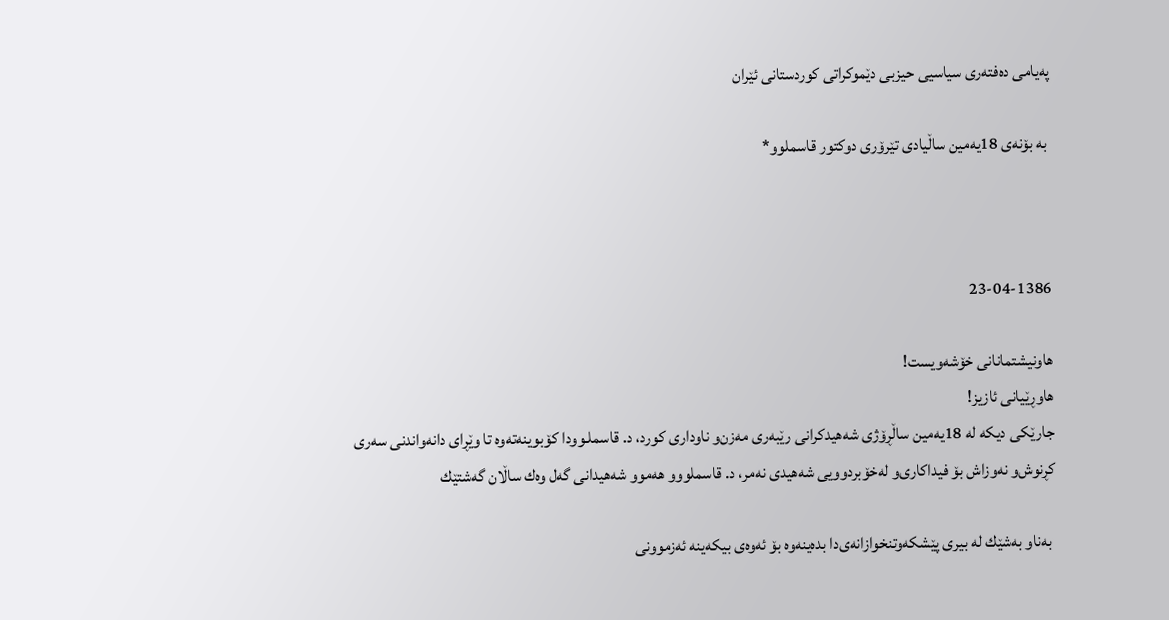په‌یامی‌ ده‌فته‌ری‌ سیاسیی‌ حیزبی‌ دێموكراتی‌ كوردستانی‌ ئێران

 به‌ بۆنه‌ی‌ 18یه‌مین ساڵیادی‌ تێرۆری‌ دوكتور قاسملوو*



23-04-1386

هاونیشتمانانی‌ خۆشه‌ویست!
هاوڕێیانی‌ ئازیز!
جارێكی‌ دیكه‌ له‌ 18یه‌مین ساڵڕۆژی‌ شه‌هیدكرانی‌ رێبه‌ری‌ مه‌زن‌و ناوداری‌ كورد، د. قاسملـوودا كۆبوینه‌ته‌وه‌ تا وێڕای‌ دانه‌واندنی‌ سه‌ری‌ كڕنوش‌و نه‌وزاش بۆ فیداكاری‌‌و له‌خۆبردوویی‌ شه‌هیدی‌ نه‌مر، د. قاسملوو‌و هه‌موو شه‌هیدانی‌ گه‌ل وه‌ك ساڵان گه‌شتێك

 به‌ناو به‌شێك له‌ بیری‌ پێشكه‌وتنخوازانه‌ی‌دا بده‌ینه‌وه‌ بۆ ئه‌وه‌ی‌ بیكه‌ینه‌ ئه‌زموونی‌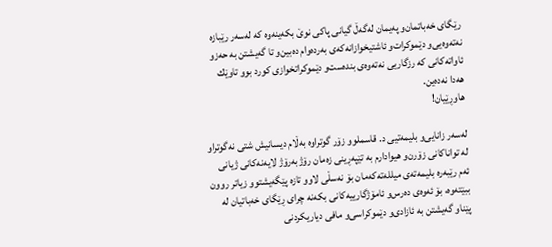رێگای‌ خه‌باتمان‌و په‌یمان له‌گه‌ڵ گیانی‌ پاكی‌ نوێ‌ بكه‌ینه‌وه‌ كه‌ له‌سه‌ر رێبازه‌ نه‌ته‌وه‌یی‌‌و دێموكرات‌و ئاشتیخوازانه‌كه‌ی‌ به‌رده‌وام ده‌بین‌و تا گه‌یشتن به‌ حه‌ز‌و ئاواته‌كانی‌ كه‌ رزگاریی‌ نه‌ته‌وه‌ی بنده‌ست‌و دێموكراتخوازی‌ كورد بوو تاوێك هه‌دا نه‌ده‌ین.
هاوڕێیان!

له‌سه‌ر زانایی‌‌و بلیمه‌تیی‌ د. قاسملوو زۆر گوتراوه‌ به‌ڵام دیسانیش شتی‌ نه‌گوتراو له‌ تواناكانی‌ زۆرن‌و هیوادارم به‌ تێپه‌ڕینی‌ زه‌مان رۆژبه‌رۆژ لایه‌نه‌كانی‌ ژیانی‌ ئه‌م رێبه‌ره‌ بلیمه‌ته‌ی‌ میلله‌ته‌كه‌مان بۆ نه‌سڵی‌ لاو‌و تازه‌ پێگه‌یشتوو زیاتر روون ببێته‌وه‌، بۆ ئه‌وه‌ی‌ ده‌رس‌و ئامۆژگارییه‌كانی‌ بكه‌نه‌ چرای‌ ڕێگای‌ خه‌باتیان له‌ پێناو گه‌یشتن به‌ ئازادی‌‌و دێموكراسی‌‌و مافی‌ دیاریكردنی‌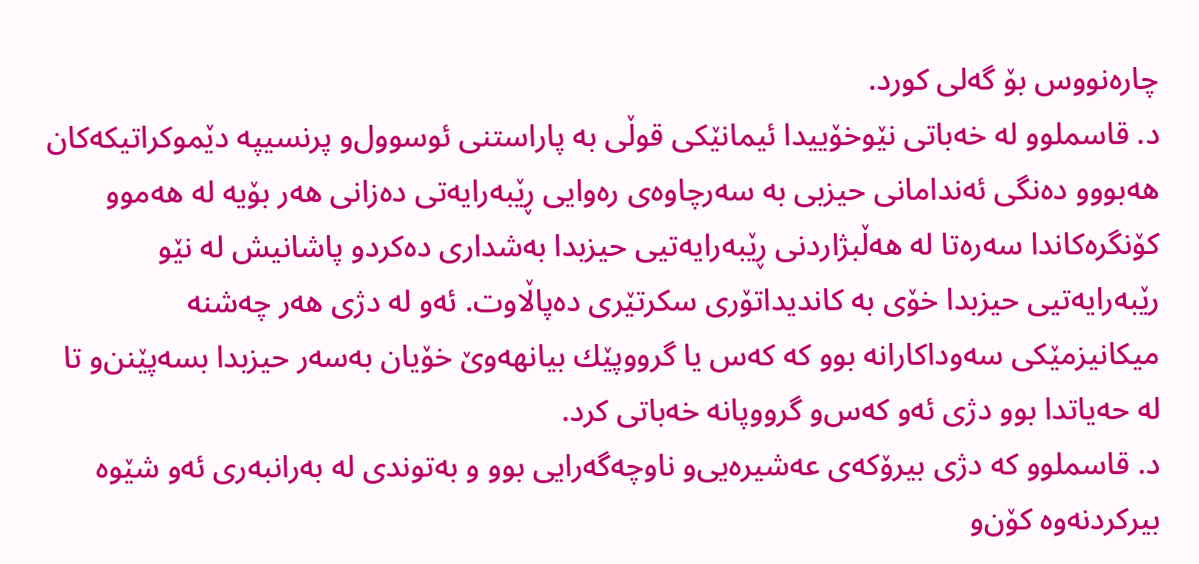چاره‌نووس بۆ گه‌لی‌ كورد.
د. قاسملوو له‌ خه‌باتی‌ نێوخۆییدا ئیمانێكی‌ قوڵی‌ به‌ پاراستنی‌ ئوسوول‌و پرنسیپه‌ دێموكراتیكه‌كان هه‌بوو‌و ده‌نگی‌ ئه‌ندامانی‌ حیزبی‌ به‌ سه‌رچاوه‌ی‌ ره‌وایی‌ ڕێبه‌رایه‌تی‌ ده‌زانی‌ هه‌ر بۆیه‌ له‌ هه‌موو كۆنگره‌كاندا سه‌ره‌تا له‌ هه‌ڵبژاردنی‌ ڕێبه‌رایه‌تیی‌ حیزبدا به‌شداری‌ ده‌كرد‌و پاشانیش له‌ نێو رێبه‌رایه‌تیی‌ حیزبدا خۆی‌ به‌ كاندیداتۆری‌ سكرتێری‌ ده‌پاڵاوت. ئه‌و له‌ دژی‌ هه‌ر چه‌شنه‌ میكانیزمێكی‌ سه‌وداكارانه‌ بوو كه‌ كه‌س یا گرووپێك بیانهه‌وێ‌ خۆیان به‌سه‌ر حیزبدا بسه‌پێنن‌و تا له‌ حه‌یاتدا بوو دژی‌ ئه‌و كه‌س‌و گرووپانه‌ خه‌باتی‌ كرد.
د. قاسملوو كه‌ دژی‌ بیرۆكه‌ی‌ عه‌شیره‌یی‌‌و ناوچه‌گه‌رایی‌ بوو ‌و به‌توندی‌ له‌ به‌رانبه‌ری‌ ئه‌و شێوه‌ بیركردنه‌وه‌ كۆن‌و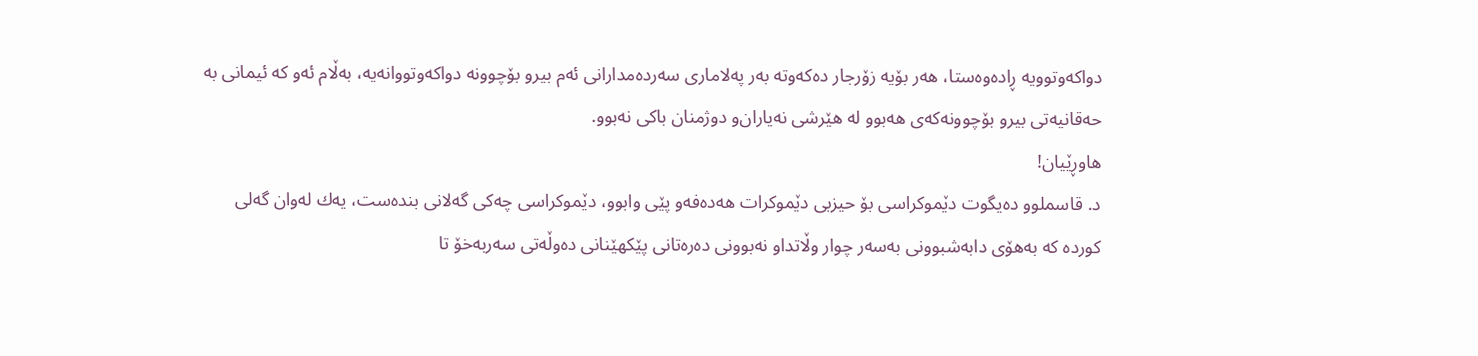دواكه‌وتوویه‌ ڕاده‌وه‌ستا، هه‌ر بۆیه‌ زۆرجار ده‌كه‌وته‌ به‌ر په‌لاماری‌ سه‌رده‌مدارانی‌ ئه‌م بیر‌و بۆچوونه‌ دواكه‌وتووانه‌یه‌، به‌ڵام ئه‌و كه‌ ئیمانی‌ به‌ حه‌قانیه‌تی‌ بیر‌و بۆچوونه‌كه‌ی‌ هه‌بوو له‌ هێرشی‌ نه‌یاران‌و دوژمنان باكی‌ نه‌بوو.
هاوڕێیان!
د. قاسملوو ده‌یگوت دێموكراسی‌ بۆ حیزبی‌ دێموكرات هه‌ده‌فه‌‌و پێی‌ وابوو، دێموكراسی‌ چه‌كی‌ گه‌لانی‌ بنده‌ست، یه‌ك له‌وان گه‌لی‌ كورده‌ كه‌ به‌هۆی‌ دابه‌شبوونی‌ به‌سه‌ر چوار وڵاتدا‌و نه‌بوونی‌ ده‌ره‌تانی‌ پێكهێنانی‌ ده‌وڵه‌تی‌ سه‌ربه‌خۆ تا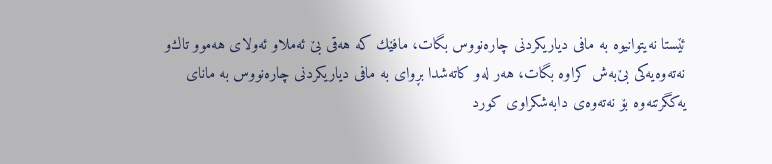ئێستا نه‌یتوانیوه‌ به‌ مافی‌ دیاریكردنی‌ چاره‌نووس بگات، مافێك كه‌ هه‌قی‌ بێ‌ ئه‌ملا‌و ئه‌ولای‌ هه‌موو تاك‌و نه‌ته‌وه‌یه‌كی‌ بێ‌به‌ش كراوه‌ بگات، هه‌ر له‌و كاته‌شدا بڕوای‌ به‌ مافی‌ دیاریكردنی‌ چاره‌نووس به‌ مانای‌ یه‌كگرتنه‌وه‌ بۆ نه‌ته‌وه‌ی‌ دابه‌شكراوی‌ كورد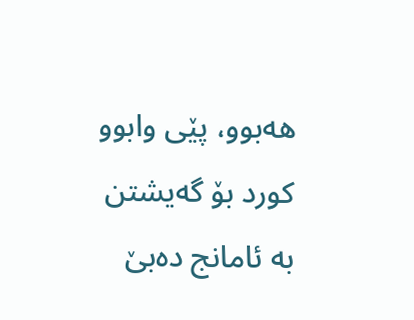هه‌بوو، پێی‌ وابوو كورد بۆ گه‌یشتن به‌ ئامانج ده‌بێ‌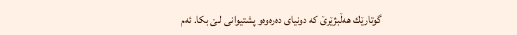گوتارێك هه‌ڵبژێرێ‌ كه‌ دونیای‌ ده‌ره‌وه‌و پشتیوانی‌ لـێ‌ بكا. ئه‌م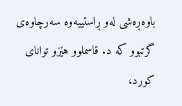باوه‌ڕه‌شی‌ له‌و ڕاستییه‌وه‌ سه‌رچاوه‌ی‌ گرتبوو كه‌ د. قاسملوو هێز‌و توانای‌ كورد،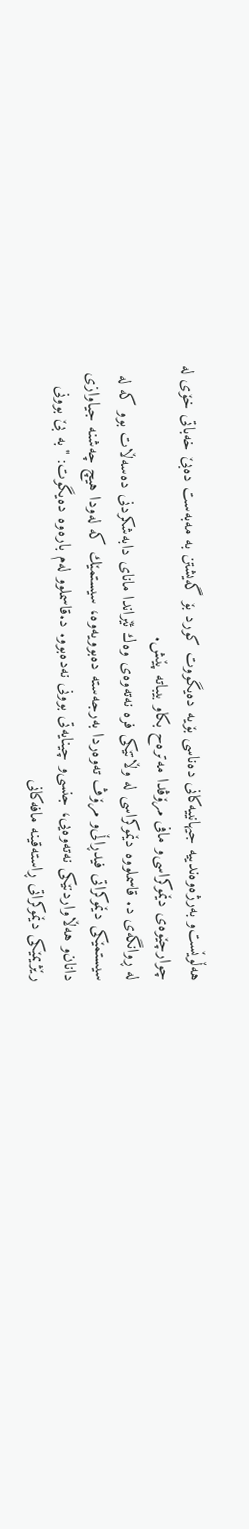هه‌ڵوێست‌و به‌رژه‌وه‌ندییه‌ جیهانییه‌كانی‌ ده‌ناسی‌ بۆیه‌ ده‌یگووت كورد بۆ گه‌یشتن به‌ مه‌به‌ست ده‌بێ‌ خه‌باتی‌ خۆی‌ له‌ چوارچێوه‌ی‌ دێموكراسی‌‌و مافی‌ مرۆڤدا مه‌تره‌ح بكاو بیباته‌ پێش.
له‌ ڕوانگه‌ی‌ د. قاسملووه‌ دێموكراسی‌ له‌ وڵاتێكی‌ فره‌ نه‌ته‌وه‌ی‌ وه‌ك ئێراندا مانای‌ دابه‌شكردنی‌ ده‌سه‌ڵات بوو كه‌ له‌ سیستمێكی‌ دێموكراتی‌ فیدڕاڵی‌‌و مرۆڤ ته‌وه‌ردا به‌رجه‌سته‌ ده‌بوویه‌وه‌، سیستمێك كه‌ له‌ودا هیچ چه‌شنه‌ جیاوازی‌ دانان‌و هه‌ڵاواردنێكی‌ نه‌ته‌وه‌یی‌، جنسی‌‌و چینایه‌تی‌ بوونی‌ نه‌ده‌بوو. د.قاسملوو له‌م باره‌وه‌ ده‌یگوت: "به‌ بێ‌ بوونی‌ رێژیمێكی‌ دێموكراتی‌ ڕاسته‌قینه‌ مافه‌كانی‌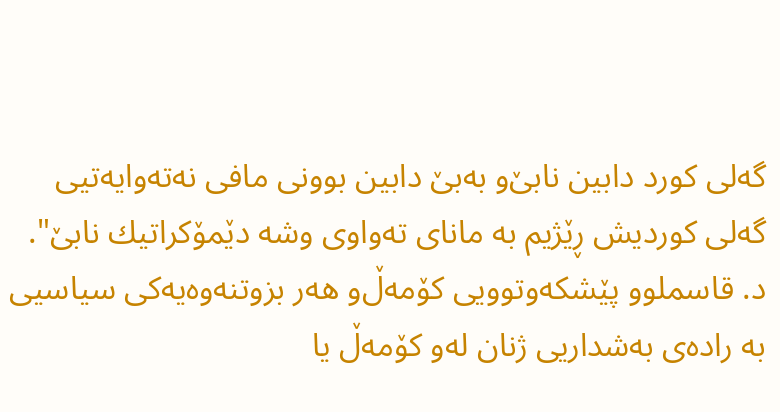گه‌لی‌ كورد دابین نابێ‌‌و به‌بێ‌ دابین بوونی‌ مافی‌ نه‌ته‌وایه‌تیی‌ گه‌لی‌ كوردیش ڕێژیم به‌ مانای‌ ته‌واوی‌ وشه‌ دێمۆكراتیك نابێ‌".
د. قاسملوو پێشكه‌وتوویی‌ كۆمه‌ڵ‌و هه‌ر بزوتنه‌وه‌یه‌كی‌ سیاسیی‌ به‌ راده‌ی‌ به‌شداریی‌ ژنان له‌و كۆمه‌ڵ یا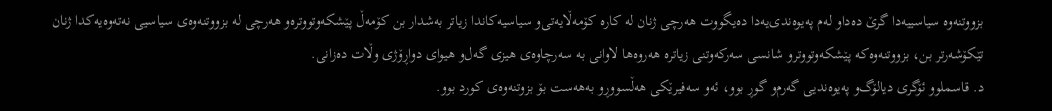بزووتنه‌وه‌ سیاسییه‌دا گرێ‌ ده‌دا‌و له‌م په‌یوه‌ندی‌یه‌دا ده‌یگووت هه‌رچی‌ ژنان له‌ كاره‌ كۆمه‌ڵایه‌تی‌‌و سیاسیه‌كاندا زیاتر به‌شدار بن كۆمه‌ڵ پێشكه‌وتووتره‌‌و هه‌رچی‌ له‌ بزووتنه‌وه‌ی‌ سیاسیی‌ نه‌ته‌وه‌یه‌كدا ژنان تێكۆشه‌رتر بن، بزووتنه‌وه‌كه‌ پێشكه‌وتووتر‌و شانسی‌ سه‌ركه‌وتنی‌ زیاتره‌ هه‌روه‌ها لاوانی‌ به‌ سه‌رچاوه‌ی‌ هیزی‌ گه‌ل‌و هیوای‌ دواڕۆژی‌ وڵات ده‌زانی‌.
د. قاسملوو ئۆگری‌ دیالۆگ‌و په‌یوه‌ندیی‌ گه‌رم‌و گوڕ بوو، ئه‌و سه‌فیرێكی‌ هه‌ڵسووڕ‌و به‌هه‌ست بۆ بزوتنه‌وه‌ی‌ كورد بوو.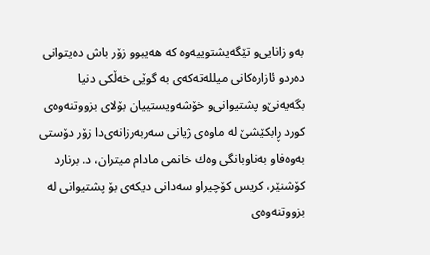به‌و زانایی‌‌و تێگه‌یشتوییه‌وه‌ كه‌ هه‌یبوو زۆر باش ده‌یتوانی‌ ده‌رد‌و ئازاره‌كانی‌ میلله‌ته‌كه‌ی‌ به‌ گوێی‌ خه‌ڵكی‌ دنیا بگه‌یه‌نێ‌‌و پشتیوانی‌‌و خۆشه‌ویستییان بۆلای‌ بزووتنه‌وه‌ی‌ كورد ڕابكێشێ‌ له‌ ماوه‌ی‌ ژیانی‌ سه‌ربه‌رزانه‌ی‌دا زۆر دۆستی‌ به‌وه‌فا‌و به‌ناوبانگی‌ وه‌ك خانمی‌ مادام میتران، د. برنارد كۆشنێر، كریس كۆچیرا‌و سه‌دانی‌ دیكه‌ی‌ بۆ پشتیوانی‌ له‌ بزووتنه‌وه‌ی‌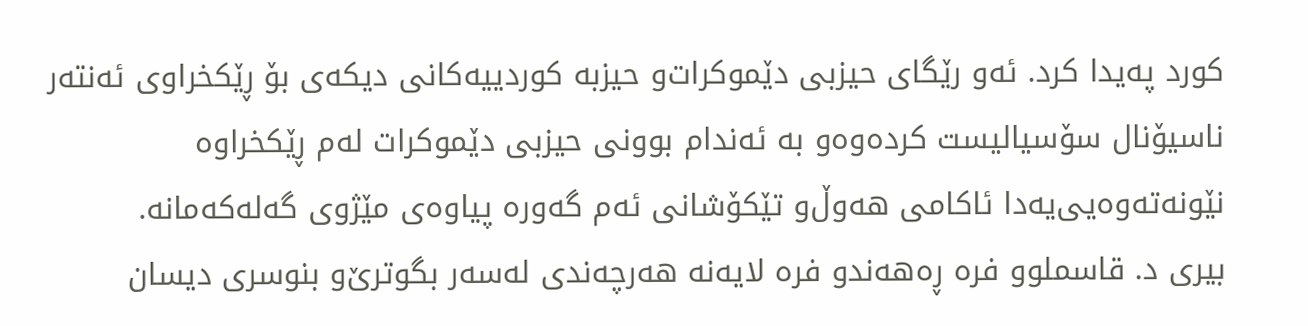كورد په‌یدا كرد. ئه‌و رێگای‌ حیزبی‌ دێموكرات‌و حیزبه‌ كوردییه‌كانی‌ دیكه‌ی‌ بۆ ڕێكخراوی‌ ئه‌نته‌ر ناسیۆنال سۆسیالیست كرده‌وه‌‌و به‌ ئه‌ندام بوونی‌ حیزبی‌ دێموكرات له‌م ڕێكخراوه‌ نێونه‌ته‌وه‌یی‌یه‌دا ئاكامی‌ هه‌وڵ‌و تێكۆشانی‌ ئه‌م گه‌وره‌ پیاوه‌ی‌ مێژوی‌ گه‌له‌كه‌مانه‌.
بیری‌ د. قاسملوو فره‌ ڕه‌هه‌ند‌و فره‌ لایه‌نه‌ هه‌رچه‌ندی‌ له‌سه‌ر بگوترێ‌‌و بنوسری‌ دیسان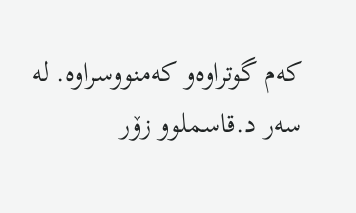كه‌م گوتراوه‌‌و كه‌منووسراوه‌. له‌ سه‌ر د.قاسملوو زۆر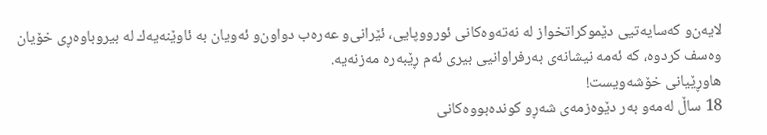لایه‌ن‌و كه‌سایه‌تیی‌ دێموكراتخواز له‌ نه‌ته‌وه‌كانی‌ ئورووپایی‌، ئێرانی‌‌و عه‌ره‌ب دواون‌و ئه‌ویان به‌ ئاوێنه‌یه‌ك له‌ بیروباوه‌ڕی‌ خۆیان وه‌سف كردوه‌، كه‌ ئه‌مه‌ نیشانه‌ی‌ به‌رفراوانیی‌ بیری‌ ئه‌م ڕێبه‌ره‌ مه‌زنه‌یه‌.
هاوڕێیانی‌ خۆشه‌ویست!
18 ساڵ له‌مه‌‌و به‌ر دێوه‌زمه‌ی‌ شه‌ڕ‌و كونده‌بووه‌كانی‌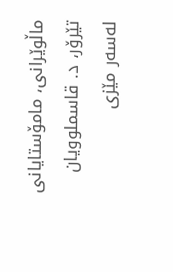ماڵوێرانی‌، مامۆستایانی‌ تێرۆر، د. قاسملوویان له‌سه‌ر مێزی‌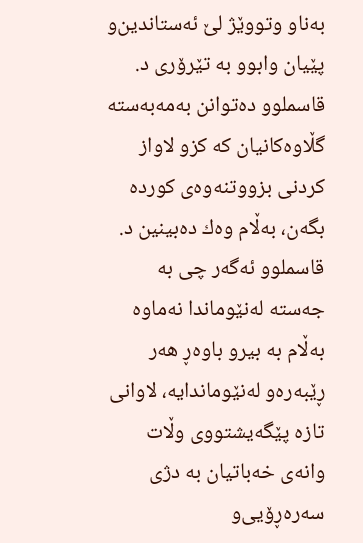به‌ناو وتووێژ لێ ئه‌ستاندین‌و پێیان وابوو به‌ تێرۆری‌ د. قاسملوو ده‌توانن به‌مه‌به‌سته‌ گڵاوه‌كانیان كه‌ كز‌و لاواز كردنی‌ بزووتنه‌وه‌ی‌ كورده‌ بگه‌ن، به‌ڵام وه‌ك ده‌بینین د. قاسملوو ئه‌گه‌ر چی‌ به‌ جه‌سته‌ له‌نێوماندا نه‌ماوه‌ به‌ڵام به‌ بیر‌و باوه‌ڕ هه‌ر ڕێبه‌ره‌‌و له‌نێوماندایه‌، لاوانی‌ تازه‌ پێگه‌یشتووی‌ وڵات وانه‌ی‌ خه‌باتیان به‌ دژی‌ سه‌ره‌ڕۆیی‌‌و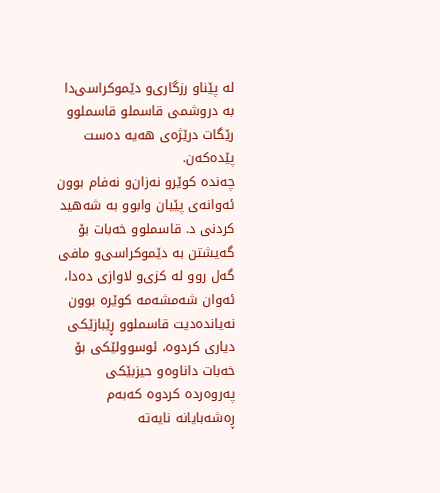له‌ پێناو رزگاری‌‌و دێموكراسی‌دا به‌ دروشمی‌ قاسملو قاسملوو رێگات درێژه‌ی‌ هه‌یه‌ ده‌ست پێده‌كه‌ن.
چه‌نده‌ كوێر‌و نه‌زان‌و نه‌فام بوون ئه‌وانه‌ی‌ پێیان وابوو به‌ شه‌هید كردنی‌ د. قاسملوو خه‌بات بۆ گه‌یشتن به‌ دێموكراسی‌‌و مافی‌ گه‌ل روو له‌ كزی‌‌و لاوازی‌ ده‌دا، ئه‌وان شه‌مشه‌مه‌ كوێره‌ بوون نه‌یانده‌دیت قاسملوو ڕێبازێكی‌ دیاری‌ كردوه‌، ئوسوولێكی‌ بۆ خه‌بات داناوه‌‌و حیزبێكی‌ په‌روه‌رده‌ كردوه‌ كه‌به‌م ڕه‌شه‌بایانه‌ نایه‌ته‌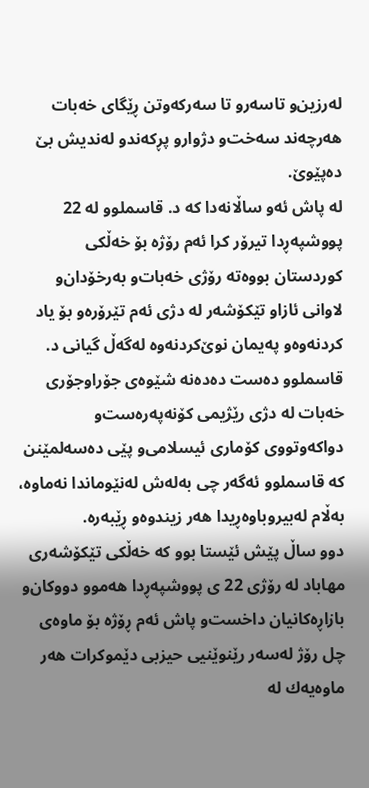له‌رزین‌و تاسه‌ر‌و تا سه‌ركه‌وتن ڕێگای‌ خه‌بات هه‌رچه‌ند سه‌خت‌و دژوار‌و پڕكه‌ند‌و له‌ندیش بێ‌ ده‌پێوێ‌.
له‌ پاش ئه‌و ساڵانه‌دا كه‌ د. قاسملوو له‌ 22 پووشپه‌ڕدا تیرۆر كرا ئه‌م رۆژه‌ بۆ خه‌ڵكی‌ كوردستان بووه‌ته‌ رۆژی‌ خه‌بات‌و به‌رخۆدان‌و لاوانی‌ ئازا‌و تێكۆشه‌ر له‌ دژی‌ ئه‌م تێرۆره‌و بۆ یاد كردنه‌وه‌‌و په‌یمان نوێ‌كردنه‌وه‌ له‌گه‌ڵ گیانی‌ د. قاسملوو ده‌ست ده‌ده‌نه‌ شێوه‌ی‌ جۆراوجۆری‌ خه‌بات له‌ دژی‌ رێژیمی‌ كۆنه‌په‌ره‌ست‌و دواكه‌وتووی‌ كۆماری‌ ئیسلامی‌‌و پێی‌ ده‌سه‌لمێنن كه‌ قاسملوو ئه‌گه‌ر چی‌ به‌له‌ش له‌نێوماندا نه‌ماوه‌، به‌ڵام له‌بیروباوه‌ڕیدا هه‌ر زیندوه‌‌و ڕێبه‌ره‌.
دوو ساڵ پێش ئێستا بوو كه‌ خه‌ڵكی‌ تێكۆشه‌ری‌ مهاباد له‌ رۆژی‌ 22 ی‌ پووشپه‌ڕدا هه‌موو دووكان‌و بازاڕه‌كانیان داخست‌و پاش ئه‌م ڕۆژه‌ بۆ ماوه‌ی‌ چل رۆژ له‌سه‌ر رێنوێنیی‌ حیزبی‌ دێموكرات هه‌ر ماوه‌یه‌ك له‌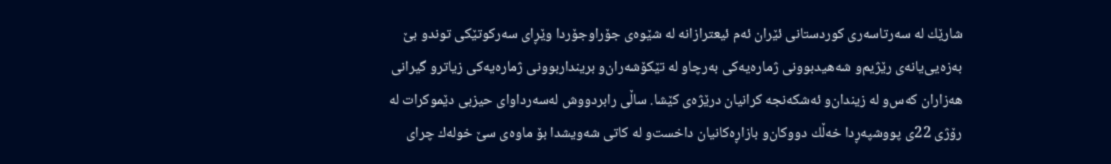شارێك له‌ سه‌رتاسه‌ری‌ كوردستانی‌ ئێران ئه‌م ئیعترازانه‌ له‌ شێوه‌ی‌ جۆراوجۆردا وێڕای‌ سه‌ركوتێكی‌ توند‌و بێ‌ به‌زه‌یی‌یانه‌ی‌ رێژیم‌و شه‌هیدبوونی‌ ژماره‌یه‌كی‌ به‌رچاو له‌ تێكۆشه‌ران‌و برینداربوونی‌ ژماره‌یه‌كی‌ زیاتر‌و گیرانی‌ هه‌زاران كه‌س‌و له‌ زیندان‌و ئه‌شكه‌نجه‌ كرانیان درێژه‌ی‌ كێشا. ساڵی‌ رابردووش له‌سه‌رداوای‌ حیزبی‌ دێموكرات له‌ رۆژی‌ 22ی‌ پووشپه‌ڕدا خه‌ڵك دووكان‌و بازاڕه‌كانیان داخست‌و له‌ كاتی‌ شه‌ویشدا بۆ ماوه‌ی‌ سێ‌ خوله‌ك چرای‌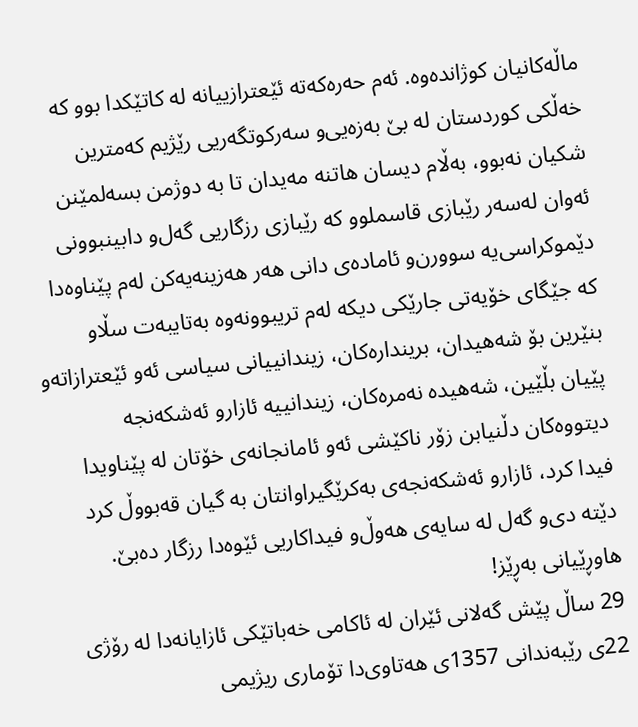ماڵه‌كانیان كوژانده‌وه‌. ئه‌م حه‌ره‌كه‌ته‌ ئێعترازییانه‌ له‌ كاتێكدا بوو كه‌ خه‌ڵكی‌ كوردستان له‌ بێ‌ به‌زه‌یی‌‌و سه‌ركوتگه‌ریی‌ رێژیم كه‌مترین شكیان نه‌بوو، به‌ڵام دیسان هاتنه‌ مه‌یدان تا به‌ دوژمن بسه‌لمێنن ئه‌وان له‌سه‌ر رێبازی‌ قاسملوو كه‌ رێبازی‌ رزگاریی‌ گه‌ل‌و دابینبوونی‌ دێموكراسی‌یه‌ سوورن‌و ئاماده‌ی‌ دانی‌ هه‌ر هه‌زینه‌یه‌كن له‌م پێناوه‌دا كه‌ جێگای‌ خۆیه‌تی‌ جارێكی‌ دیكه‌ له‌م تریبوونه‌وه‌ به‌تایبه‌ت سڵاو بنێرین بۆ شه‌هیدان، برینداره‌كان، زیندانییانی‌ سیاسی‌ ئه‌و ئێعترازاته‌‌و پێیان بڵێین، شه‌هیده‌ نه‌مره‌كان، زیندانییه‌ ئازار‌و ئه‌شكه‌نجه‌ دیتووه‌كان دڵنیابن زۆر ناكێشی‌ ئه‌و ئامانجانه‌ی‌ خۆتان له‌ پێناویدا فیدا كرد، ئازار‌و ئه‌شكه‌نجه‌ی‌ به‌كرێگیراوانتان به‌ گیان قه‌بووڵ كرد دێته‌ دی‌‌و گه‌ل له‌ سایه‌ی‌ هه‌وڵ‌و فیداكاریی‌ ئێوه‌دا رزگار ده‌بێ‌.
هاوڕێیانی‌ به‌ڕێز!
29 ساڵ پێش گه‌لانی‌ ئێران له‌ ئاكامی‌ خه‌باتێكی‌ ئازایانه‌دا له‌ رۆژی‌ 22ی‌ رێبه‌ندانی‌ 1357ی‌ هه‌تاوی‌دا تۆماری‌ ریژیمی‌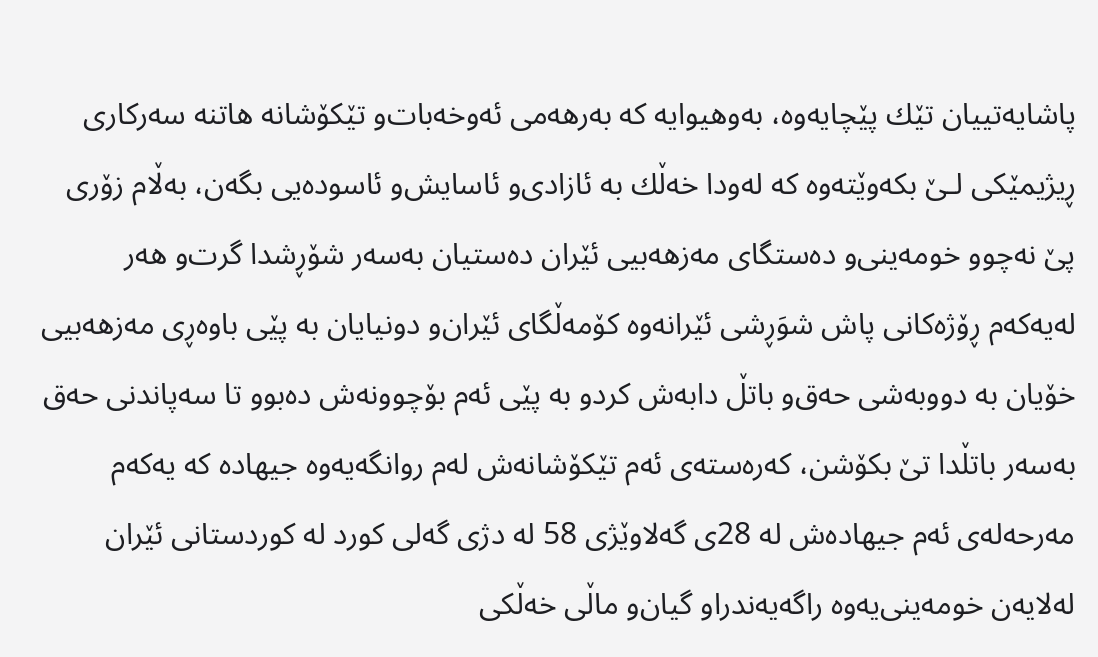پاشایه‌تییان تێك پێچایه‌وه‌، به‌وهیوایه‌ كه‌ به‌رهه‌می‌ ئه‌وخه‌بات‌و تێكۆشانه‌ هاتنه‌ سه‌ركاری‌ ڕیژیمێكی‌ لـێ‌ بكه‌وێته‌وه‌ كه‌ له‌ودا خه‌ڵك به‌ ئازادی‌‌و ئاسایش‌و ئاسوده‌یی‌ بگه‌ن، به‌ڵام زۆری‌ پێ نه‌چوو خومه‌ینی‌‌و ده‌ستگای‌ مه‌زهه‌بیی‌ ئێران ده‌ستیان به‌سه‌ر شۆڕشدا گرت‌و هه‌ر له‌یه‌كه‌م ڕۆژه‌كانی‌ پاش شوَڕشی‌ ئێرانه‌وه‌ كۆمه‌ڵگای‌ ئێران‌و دونیایان به‌ پێی‌ باوه‌ڕی‌ مه‌زهه‌بیی‌ خۆیان به‌ دووبه‌شی‌ حه‌ق‌و باتڵ دابه‌ش كرد‌و به‌ پێی‌ ئه‌م بۆچوونه‌ش ده‌بوو تا سه‌پاندنی‌ حه‌ق به‌سه‌ر باتڵدا تێ‌ بكۆشن، كه‌ره‌سته‌ی‌ ئه‌م تێكۆشانه‌ش له‌م روانگه‌یه‌وه‌ جیهاده‌ كه‌ یه‌كه‌م مه‌رحه‌له‌ی‌ ئه‌م جیهاده‌ش له‌ 28ی‌ گه‌لاوێژی‌ 58 له‌ دژی‌ گه‌لی‌ كورد له‌ كوردستانی‌ ئێران له‌لایه‌ن خومه‌ینی‌یه‌وه‌ راگه‌یه‌ندرا‌و گیان‌و ماڵی‌ خه‌ڵكی‌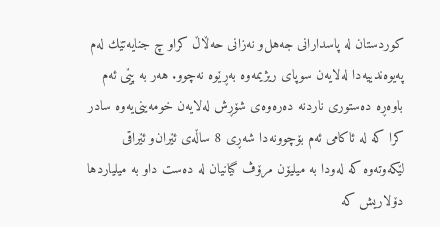كوردستان له‌ پاسدارانی‌ جه‌هل‌و نه‌زانی‌ حه‌ڵاڵ كرا‌و چ جنایه‌تێك له‌م په‌یوه‌ندییه‌دا له‌لایه‌ن سوپای‌ ریژیمه‌وه‌ به‌ڕێوه‌ نه‌چوو. هه‌ر به‌ پێی‌ ئه‌م باوه‌ڕه‌ ده‌ستوری‌ ناردنه‌ ده‌ره‌وه‌ی‌ شۆڕش له‌لایه‌ن خومه‌ینی‌یه‌وه‌ سادر كرا كه‌ له‌ ئاكامی‌ ئه‌م بۆچوونه‌دا شه‌ڕی‌ 8 ساڵه‌ی‌ ئێران‌و ئێراقی‌ لێكه‌وته‌وه‌ كه‌ له‌ودا به‌ میلیۆن مرۆڤ گیانیان له‌ ده‌ست داو به‌ میلیاردها دۆلاریش كه‌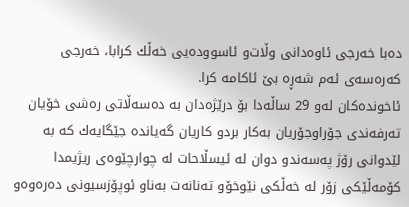ده‌با خه‌رجی‌ ئاوه‌دانی‌ وڵات‌و ئاسووده‌یی‌ خه‌ڵك كرابا، خه‌رجی‌ كه‌ره‌سه‌ی‌ ئه‌م شه‌ڕه‌ بێ‌ ئاكامه‌ كرا.
ئاخونده‌كان له‌و 29 ساڵه‌دا بۆ درێژه‌دان به‌ ده‌سه‌ڵاتی‌ ره‌شی‌ خۆیان ته‌رفه‌ندی‌ جۆراوجۆریان به‌كار برد‌و كاریان گه‌یانده‌ جێگایه‌ك كه‌ به‌ لێدوانی‌ رۆژ په‌سه‌ند‌و دوان له‌ ئیسڵاحات له‌ چوارچێوه‌ی‌ ریژیمدا كۆمه‌ڵێكی‌ زۆر له‌ خه‌ڵكی‌ نێوخۆو ته‌نانه‌ت به‌ناو ئوپۆزسیونی‌ ده‌ره‌وه‌‌و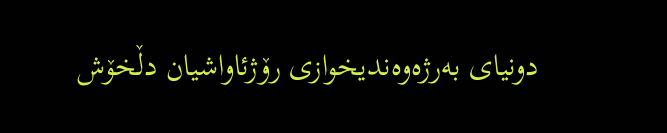دونیای‌ به‌رژه‌وه‌ندیخوازی‌ رۆژئاواشیان دڵخۆش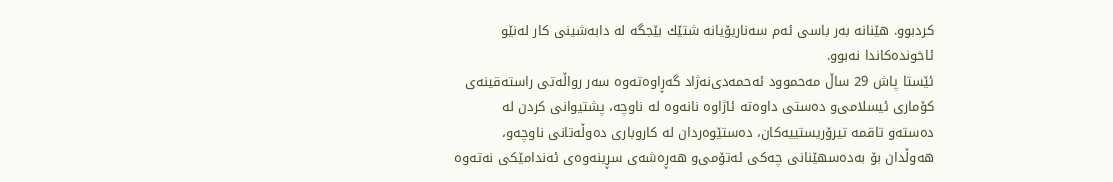كردبوو. هێنانه‌ به‌ر باسی‌ ئه‌م سه‌ناریۆیانه‌ شتێك بێجگه‌ له‌ دابه‌شینی‌ كار له‌نێو ئاخونده‌كاندا نه‌بوو.
ئێستا پاش 29 ساڵ مه‌حموود ئه‌حمه‌دی‌نه‌ژاد گه‌ڕاوه‌ته‌وه‌ سه‌ر رواڵه‌تی‌ راسته‌قینه‌ی‌ كۆماری‌ ئیسلامی‌‌و ده‌ستی‌ داوه‌ته‌ ئاژاوه‌ نانه‌وه‌ له‌ ناوچه‌، پشتیوانی‌ كردن له‌ ده‌سته‌‌و تاقمه‌ تیرۆریستییه‌كان، ده‌ستێوه‌ردان له‌ كاروباری‌ ده‌وڵه‌تانی‌ ناوچه‌و، هه‌وڵدان بۆ به‌ده‌سهێنانی‌ چه‌كی‌ ئه‌تۆمی‌‌و هه‌ڕه‌شه‌ی‌ سڕینه‌وه‌ی‌ ئه‌ندامێكی‌ نه‌ته‌وه‌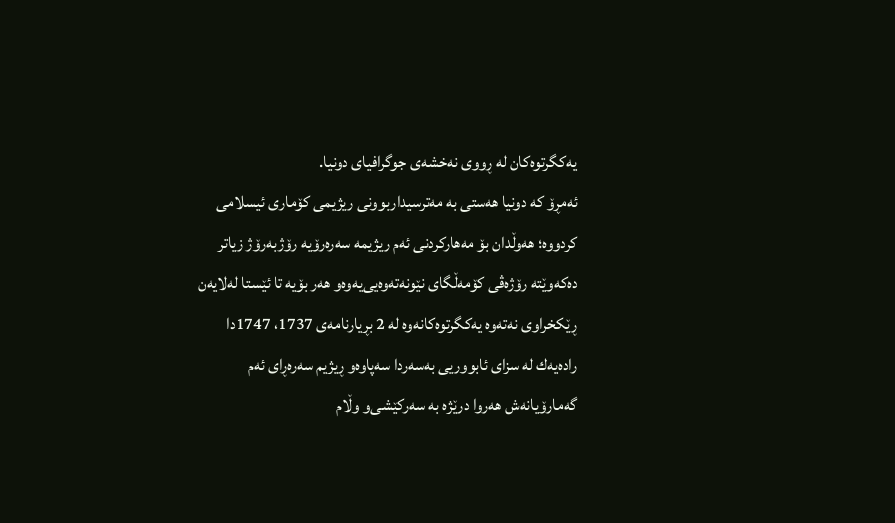یه‌كگرتوه‌كان له‌ ڕووی‌ نه‌خشه‌ی‌ جوگرافیای‌ دونیا.
ئه‌مڕۆ كه‌ دونیا هه‌ستی‌ به‌ مه‌ترسیداربوونی‌ ریژیمی‌ كۆماری‌ ئیسلامی‌ كردووه‌؛ هه‌وڵدان بۆ مه‌هاركردنی‌ ئه‌م ریژیمه‌ سه‌ره‌رۆیه‌ رۆژبه‌رۆژ زیاتر ده‌كه‌وێته‌ رۆژه‌ڤی‌ كۆمه‌ڵگای‌ نێونه‌ته‌وه‌یی‌یه‌وه‌‌و هه‌ر بۆیه‌ تا ئێستا له‌لایه‌ن ڕێكخراوی‌ نه‌ته‌وه‌ یه‌كگرتوه‌كانه‌وه‌ له‌ 2 بڕیارنامه‌ی‌ 1737، 1747دا راده‌یه‌ك له‌ سزای‌ ئابووریی‌ به‌سه‌ردا سه‌پاوه‌‌و ڕیژیم سه‌ره‌ڕای‌ ئه‌م گه‌مارۆیانه‌ش هه‌روا درێژه‌ به‌ سه‌ركێشی‌‌و وڵام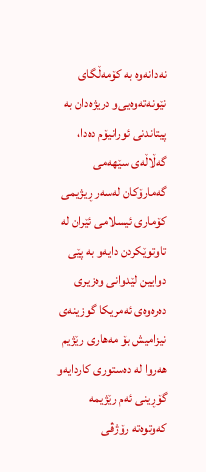نه‌دانه‌وه‌ به‌ كۆمه‌ڵگای‌ نێونه‌ته‌وه‌یی‌‌و دریژه‌دان به‌ پیتاندنی‌ ئورانیۆم ده‌دا، گه‌ڵاڵه‌ی‌ سێهه‌می‌ گه‌مارۆكان له‌سه‌ر ڕیژیمی‌ كۆماری‌ ئیسلامی‌ ئێران له‌ تاوتوێكردن دایه‌و به‌ پێی‌ دوایین لێدوانی‌ وه‌زیری‌ ده‌ره‌وه‌ی‌ ئه‌مریكا گوزینه‌ی‌ نیزامیش بۆ مه‌هاری‌ رێژیم هه‌روا له‌ ده‌ستوری‌ كاردایه‌‌و گۆڕینی‌ ئه‌م رێژیمه‌ كه‌وتوه‌ته‌ رۆژڤی‌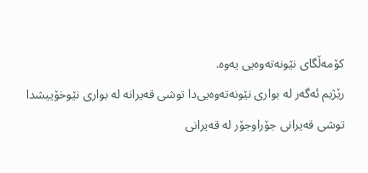كۆمه‌ڵگای‌ نێونه‌ته‌وه‌یی‌ یه‌وه‌.
رێژیم ئه‌گه‌ر له‌ بواری‌ نێونه‌ته‌وه‌یی‌دا توشی‌ قه‌یرانه‌ له‌ بواری‌ نێوخۆییشدا توشی‌ قه‌یرانی‌ جۆرا‌وجۆر له‌ قه‌یرانی‌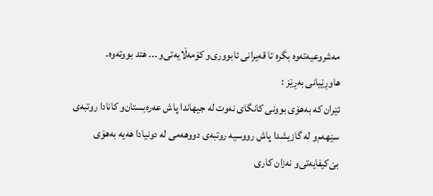مه‌شروعیه‌ته‌وه‌ بگره‌ تا قه‌یرانی‌ ئابووری‌‌و كۆمه‌ڵایه‌تی‌‌و ... هتد بووته‌وه‌.
هاوڕێیانی‌ به‌ڕێز :
ئێران كه‌ به‌هۆی‌ بوونی‌ كانگای‌ نه‌وت له‌ جیهاندا پاش عه‌ره‌بستان‌و كانادا روتبه‌ی‌ سێهه‌م‌و له‌ گازیشدا پاش رووسیه‌ روتبه‌ی‌ دووهه‌می‌ له‌ دونیادا هه‌یه‌ به‌هۆی‌ بێ‌كیفایه‌تی‌‌و نه‌زان كاری‌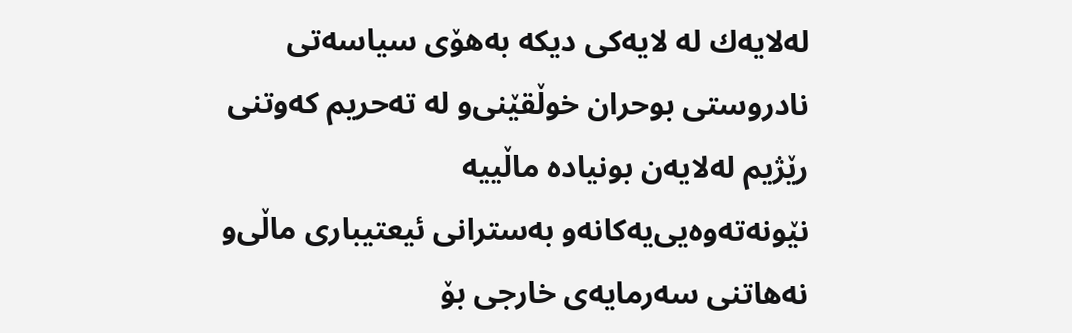له‌لایه‌ك له‌ لایه‌كی‌ دیكه‌ به‌هۆی‌ سیاسه‌تی‌ نادروستی‌ بوحران خوڵقێنی‌‌و له‌ ته‌حریم كه‌وتنی‌ رێژیم له‌لایه‌ن بونیاده‌ ماڵییه‌ نێونه‌ته‌وه‌یی‌یه‌كانه‌‌و به‌سترانی‌ ئیعتیباری‌ ماڵی‌‌و نه‌هاتنی‌ سه‌رمایه‌ی‌ خارجی‌ بۆ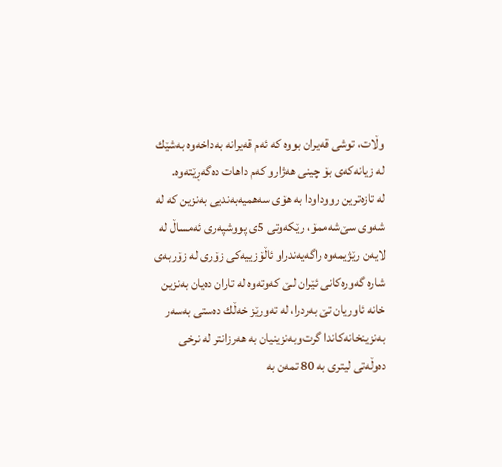وڵات، توشی‌ قه‌یران بووه‌ كه‌ ئه‌م قه‌یرانه‌ به‌داخه‌وه‌ به‌شێك له‌ زیانه‌كه‌ی‌ بۆ چینی‌ هه‌ژار‌و كه‌م داهات ده‌گه‌ڕێته‌وه‌.
له‌ تازه‌ترین رووداودا به‌ هۆی‌ سه‌همیه‌به‌ندیی‌ به‌نزین كه‌ له‌ شه‌وی‌ سێ‌شه‌ممۆ، رێكه‌وتی‌ 5ی‌ پووشپه‌ری‌ ئه‌مساڵ‌ له‌ لایه‌ن رێژیمه‌وه‌ راگه‌یه‌ندراو ئاڵۆزییه‌كی‌ زۆری‌ له‌ زۆربه‌ی‌ شاره‌ گه‌وره‌كانی‌ ئێران لـێ‌ كه‌وته‌وه‌ له‌ تاران ده‌یان به‌نزین خانه‌ ئاوریان تێ‌ به‌ردرا، له‌ ته‌ورێز خه‌ڵك ده‌ستی‌ به‌سه‌ر به‌نزینخانه‌كاندا گرت‌وبه‌نزینیان به‌ هه‌رزانتر له‌ نرخی‌ ده‌وڵه‌تی‌ لیتری‌ به‌ 80 تمه‌ن به‌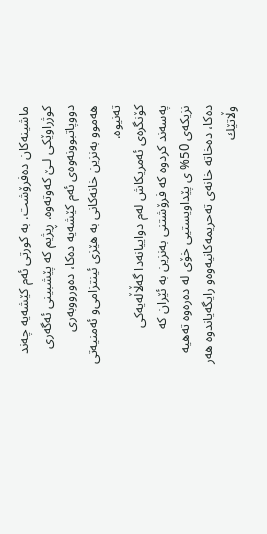ماشینه‌كان ده‌فرۆشت. به‌ كورتی‌ ئه‌م كێشه‌یه‌ چه‌ند كوژراوێكی‌ لـێ‌ كه‌وته‌وه‌. ڕیژیم كه‌ پێشبینی‌ ئه‌گه‌ری‌ دووپاتبوونه‌وه‌ی‌ ئه‌م كێشه‌یه‌ ده‌كا، ده‌ورووبه‌ری‌ هه‌موو به‌نزین خانه‌كانی‌ به‌ هێزی‌ ئینتزامی‌‌و ئه‌منیه‌تی‌ ته‌نیوه‌.
كۆنگره‌ی‌ ئه‌مریكاش له‌م دواییانه‌دا گه‌ڵاڵه‌یه‌كی‌ په‌سه‌ند كردوه‌ كه‌ فرۆشتنی‌ به‌نزین به‌ ئێران كه‌ نزیكه‌ی‌ 50% ی‌ پێداویستیی‌ خۆی‌ له‌ ده‌ره‌وه‌ ته‌هیه‌ ده‌كا، ده‌خاته‌ خانه‌ی‌ ته‌حریمه‌كانیه‌وه‌‌و رایگه‌یاندوه‌ هه‌ر وڵاتێك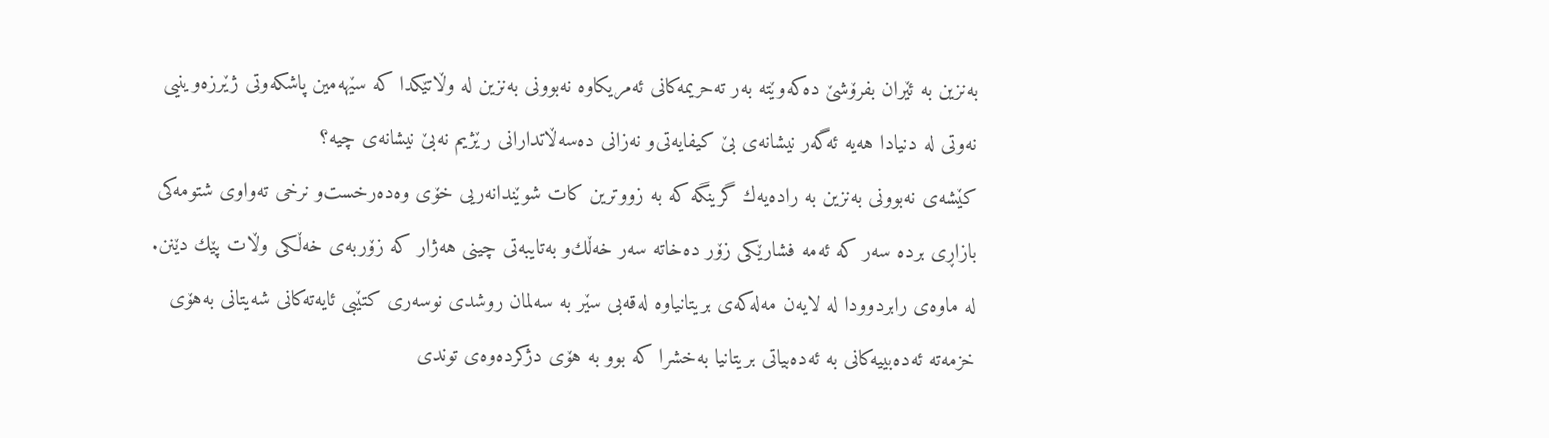به‌نزین به‌ ئێران بفرۆشێ‌ ده‌كه‌وێته‌ به‌ر ته‌حریمه‌كانی‌ ئه‌مریكاوه‌ نه‌بوونی‌ به‌نزین له‌ وڵاتێكدا كه‌ سێهه‌مین پاشكه‌وتی‌ ژێرزه‌وینیی‌ نه‌وتی‌ له‌ دنیادا هه‌یه‌ ئه‌گه‌ر نیشانه‌ی‌ بێ‌ كیفایه‌تی‌‌و نه‌زانی‌ ده‌سه‌ڵاتدارانی‌ رێژیم نه‌بێ‌ نیشانه‌ی‌ چیه‌؟
كێشه‌ی‌ نه‌بوونی‌ به‌نزین به‌ راده‌یه‌ك گرینگه‌ كه‌ به‌ زووترین كات شوێندانه‌ریی‌ خۆی‌ وه‌ده‌رخست‌و نرخی‌ ته‌واوی‌ شتومه‌كی‌ بازاڕی‌ برده‌ سه‌ر كه‌ ئه‌مه‌ فشارێكی‌ زۆر ده‌خاته‌ سه‌ر خه‌ڵك‌و به‌تایبه‌تی‌ چینی‌ هه‌ژار كه‌ زۆربه‌ی‌ خه‌ڵكی‌ وڵات پێك دێنن.
له‌ ماوه‌ی‌ رابردوودا له‌ لایه‌ن مه‌له‌كه‌ی‌ بریتانیاوه‌ له‌قه‌بی‌ سێر به‌ سه‌لمان روشدی‌ نوسه‌ری‌ كتێبی‌ ئایه‌ته‌كانی‌ شه‌یتانی‌ به‌هۆی‌ خزمه‌ته‌ ئه‌ده‌بییه‌كانی‌ به‌ ئه‌ده‌بیاتی‌ بریتانیا به‌خشرا كه‌ بوو به‌ هۆی‌ دژكرده‌وه‌ی‌ توندی‌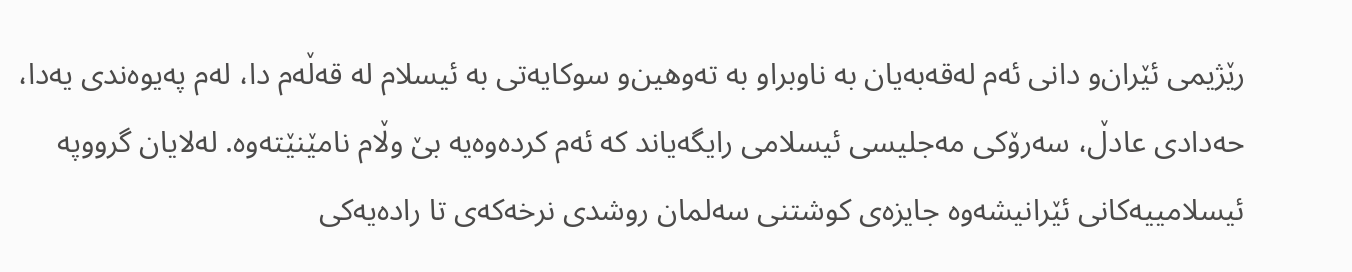رێژیمی‌ ئێران‌و دانی‌ ئه‌م له‌قه‌به‌یان به‌ ناوبراو به‌ ته‌وهین‌و سوكایه‌تی‌ به‌ ئیسلام له‌ قه‌ڵه‌م دا، له‌م په‌یوه‌ندی‌ یه‌دا، حه‌دادی‌ عادڵ، سه‌رۆكی‌ مه‌جلیسی‌ ئیسلامی‌ رایگه‌یاند كه‌ ئه‌م كرده‌وه‌یه‌ بێ‌ وڵام نامێنێته‌وه‌. له‌لایان گرووپه‌ ئیسلامییه‌كانی‌ ئێرانیشه‌وه‌ جایزه‌ی‌ كوشتنی‌ سه‌لمان روشدی‌ نرخه‌كه‌ی‌ تا راده‌یه‌كی‌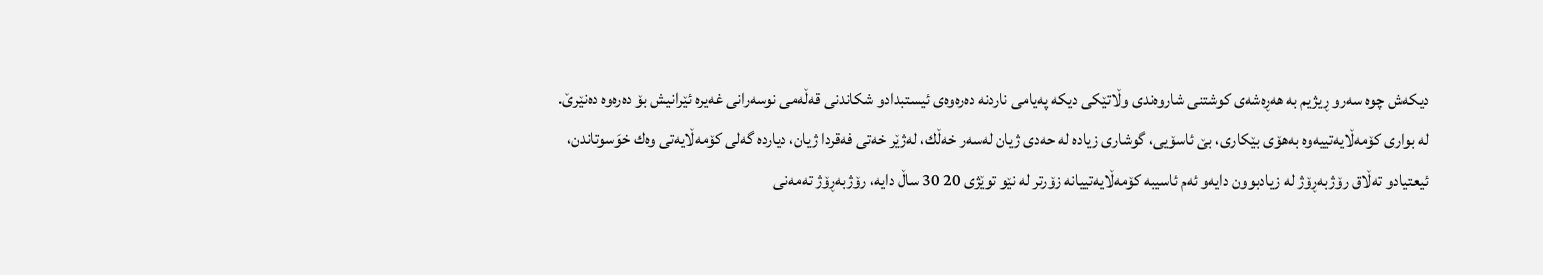دیكه‌ش چوه‌ سه‌ر‌و ڕیژیم به‌ هه‌ڕه‌شه‌ی‌ كوشتنی‌ شاروه‌ندی‌ وڵاتێكی‌ دیكه‌ په‌یامی‌ ناردنه‌ ده‌ره‌وه‌ی‌ ئیستبداد‌و شكاندنی‌ قه‌ڵه‌می‌ نوسه‌رانی‌ غه‌یره‌ ئێرانیش بۆ ده‌ره‌وه‌ ده‌نێرێ‌.
له‌ بواری‌ كۆمه‌ڵایه‌تییه‌وه‌ به‌هۆی‌ بێكاری‌، بێ‌ ئاسۆیی‌، گوشاری‌ زیاده‌ له‌ حه‌دی‌ ژیان له‌سه‌ر خه‌ڵك، له‌ژێر خه‌تی‌ فه‌قردا ژیان، دیارده‌ گه‌لی‌ كۆمه‌ڵایه‌تی‌ وه‌ك خوَسوتاندن، ئیعتیاد‌و ته‌ڵاق رۆژبه‌ڕۆژ له‌ زیادبوون دایه‌‌و ئه‌م ئاسیبه‌ كۆمه‌ڵایه‌تییانه‌ زۆرتر له‌ نێو توێژی‌ 20 30 ساڵ دایه‌، رۆژبه‌ڕۆژ ته‌مه‌نی‌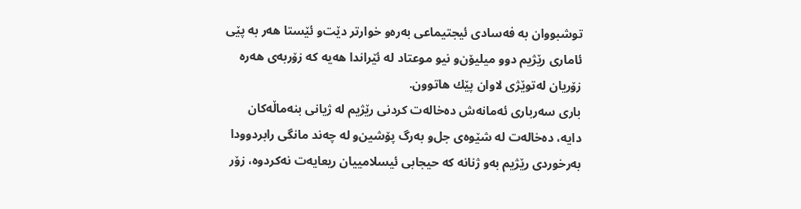توشبووان به‌ فه‌سادی‌ ئیجتیماعی‌ به‌ره‌و خوارتر دێت‌و ئێستا هه‌ر به‌ پێی‌ ئاماری‌ رێژیم دوو میلیۆن‌و نیو موعتاد له‌ ئێراندا هه‌یه‌ كه‌ زۆربه‌ی‌ هه‌ره‌ زۆریان له‌توێژی‌ لاوان پێك هاتوون.
باری‌ سه‌رباری‌ ئه‌مانه‌ش ده‌خاله‌ت كردنی‌ رێژیم له‌ ژیانی‌ بنه‌ماڵه‌كان دایه‌، ده‌خاله‌ت له‌ شێوه‌ی‌ جل‌و به‌رگ پۆشین‌و له‌ چه‌ند مانگی‌ رابردوودا به‌رخوردی‌ رێژیم به‌و ژنانه‌ كه‌ حیجابی‌ ئیسلامییان ریعایه‌ت نه‌كردوه‌، زۆر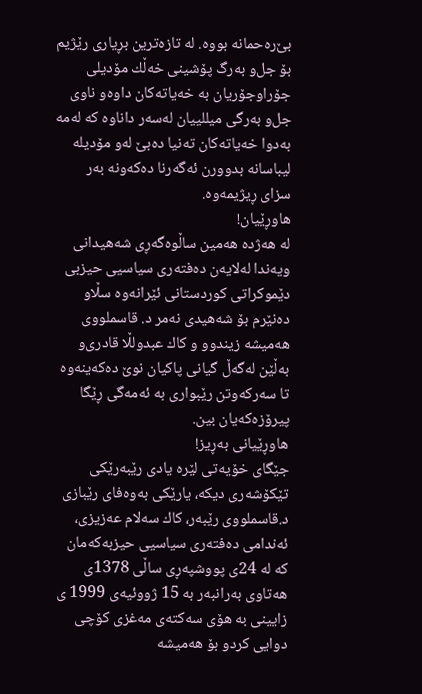بێ‌ره‌حمانه‌ بووه‌. له‌ تازه‌ترین بڕیاری‌ رێژیم بۆ جل‌و به‌رگ پۆشینی‌ خه‌ڵك مۆدیلی‌ جۆراوجۆریان به‌ خه‌یاته‌كان داوه‌‌و ناوی‌ جل‌و به‌رگی‌ میللییان له‌سه‌ر داناوه‌ كه‌ له‌مه‌ به‌دوا خه‌یاته‌كان ته‌نیا ده‌بێ‌ له‌و مۆدیله‌ لیباسانه‌ بدوورن ئه‌گه‌رنا ده‌كه‌ونه‌ به‌ر سزای‌ ڕیژیمه‌وه‌.
هاوڕێیان!
له‌ هه‌ژده‌ هه‌مین ساڵوه‌گه‌ڕی‌ شه‌هیدانی‌ ویه‌ندا له‌لایه‌ن ده‌فته‌ری‌ سیاسیی‌ حیزبی‌ دێموكراتی‌ كوردستانی‌ ئێرانه‌وه‌ سڵاو ده‌نێرم بۆ شه‌هیدی‌ نه‌مر د. قاسملووی‌ هه‌میشه‌ زیندوو و كاك عبدولڵا قادری‌‌و به‌ڵێن له‌گه‌ڵ گیانی‌ پاكیان نوێ‌ ده‌كه‌ینه‌وه‌ تا سه‌ركه‌وتن رێبواری‌ به‌ ئه‌مه‌گی‌ ڕێگا پیرۆزه‌كه‌یان بین.
هاوڕێیانی به‌ڕیز!
جێگای خۆیه‌تی لێره‌ یادی رێبه‌رێكی تێكۆشه‌ری دیكه‌، یارێكی به‌وه‌فای رێبازی د.قاسملووی رێبه‌ر، كاك سه‌لام عه‌زیزی، ئه‌ندامی ده‌فته‌ری سیاسیی حیزبه‌كه‌مان كه‌ له‌ 24ی پووشپه‌ڕی ساڵی 1378ی هه‌تاوی به‌رانبه‌ر به‌ 15 ژووئیه‌ی 1999 ی زایینی به‌ هۆی سه‌كته‌ی مه‌غزی كۆچی دوایی كرد‌و بۆ هه‌میشه‌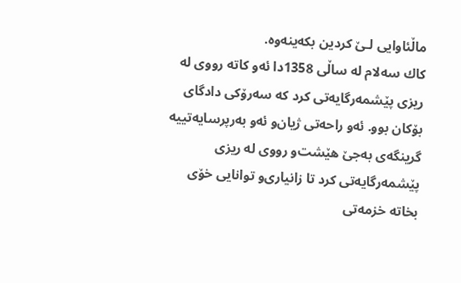ماڵئاوایی لـێ‌ كردین بكه‌ینه‌وه‌.
كاك سه‌لام له‌ ساڵی 1358دا ئه‌و كاته‌ رووی له‌ ریزی پێشمه‌رگایه‌تی كرد كه‌ سه‌رۆكی دادگای بۆكان بوو. ئه‌و راحه‌تی ژیان‌و ئه‌و به‌رپرسایه‌تییه‌ گرینگه‌ی به‌جێ‌ هێشت‌و رووی له‌ ریزی پێشمه‌رگایه‌تی كرد تا زانیاری‌‌و توانایی خۆی بخاته‌ خزمه‌تی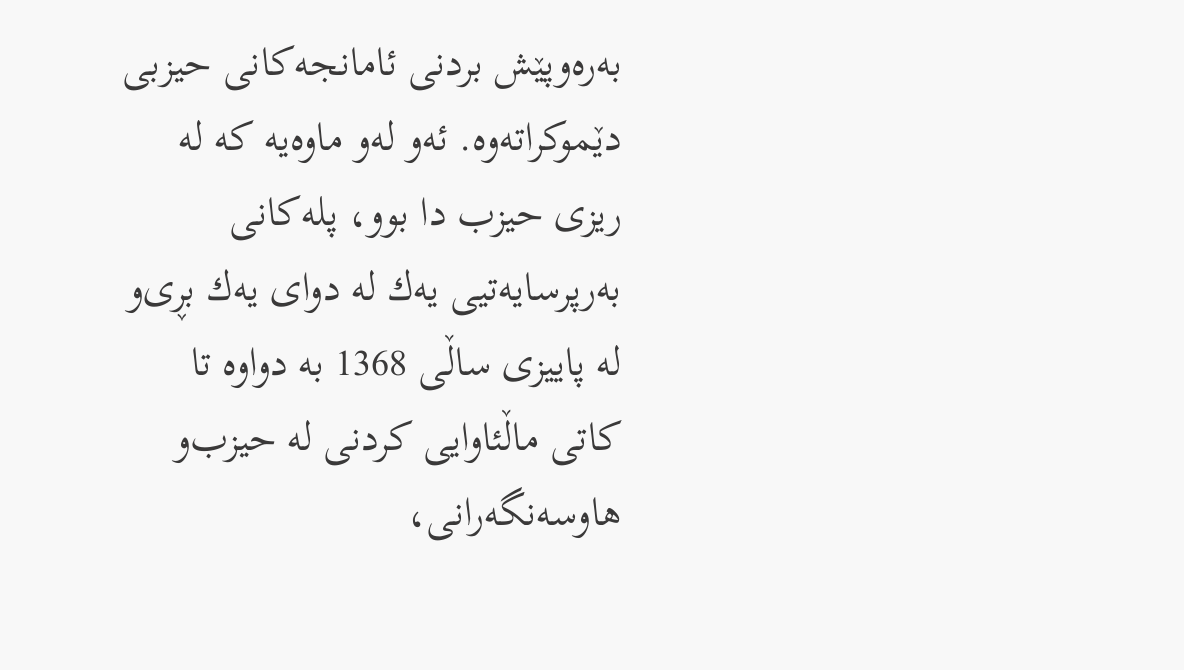به‌ره‌وپێش بردنی ئامانجه‌كانی حیزبی دێموكراته‌وه‌. ئه‌و له‌و ماوه‌یه‌ كه‌ له‌ ریزی حیزب دا بوو، پله‌كانی به‌رپرسایه‌تیی یه‌ك له‌ دوای یه‌ك بڕی‌و له‌ پاییزی‌ ساڵی 1368 به‌ دواوه‌ تا كاتی ماڵئاوایی كردنی له‌ حیزب‌و هاوسه‌نگه‌رانی،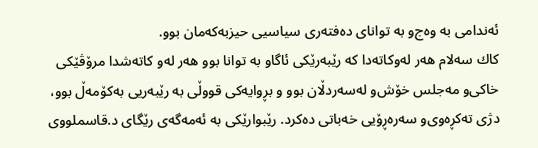ئه‌ندامی به‌ وه‌ج‌و به‌ توانای ده‌فته‌ری سیاسیی حیزبه‌كه‌مان بوو.
كاك سه‌لام هه‌ر له‌وكاته‌دا كه‌ رێبه‌رێكی ئاگاو به‌ توانا بوو هه‌ر له‌و كاته‌شدا مرۆڤێكی خاكی‌و مه‌جلس خۆش‌و له‌سه‌ردڵان بوو و بڕوایه‌كی قووڵی به‌ رێبه‌ریی به‌كۆمه‌ڵ‌ بوو، دژی ته‌كڕه‌وی‌و سه‌ره‌ڕۆیی خه‌باتی ده‌كرد. رێبوارێكی به‌ ئه‌مه‌گه‌ی رێگای د.قاسملووی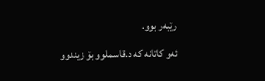رێبه‌ر بوو.
ئه‌و كاتانه‌ كه‌ د.قاسملوو بۆ زیندوو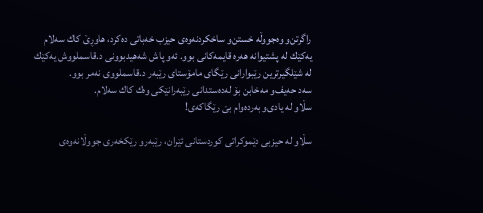راگرتن‌و وه‌جووڵه‌ خستن‌و ساخكردنه‌وه‌ی حیزب خه‌باتی ده‌كرد، هاوڕێ‌ كاك سه‌لام یه‌كێك له‌ پشتیوانه‌ هه‌ره‌ قایمه‌كانی بوو. ئه‌و پاش شه‌هیدبوونی د.قاسملووش یه‌كێك له‌ شێلگیرترین رێبوارانی رێگای مامۆستای رێبه‌ر د.قاسملووی نه‌مر بوو.
سه‌د حه‌یف‌و مه‌خابن بۆ له‌ده‌ستدانی رێبه‌رانێكی وه‌ك كاك سه‌لام.
سڵاو له‌ یادی‌و به‌رده‌وام بێ‌ رێگاكه‌ی!

سڵاو له‌ حیزبی‌ دێموكراتی‌ كوردستانی‌ ئێران، رێبه‌ر‌و رێكخه‌ری‌ جووڵانه‌وه‌ی‌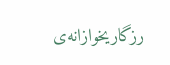رزگاریخوازانه‌ی‌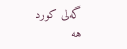گه‌لی‌ كورد
هه